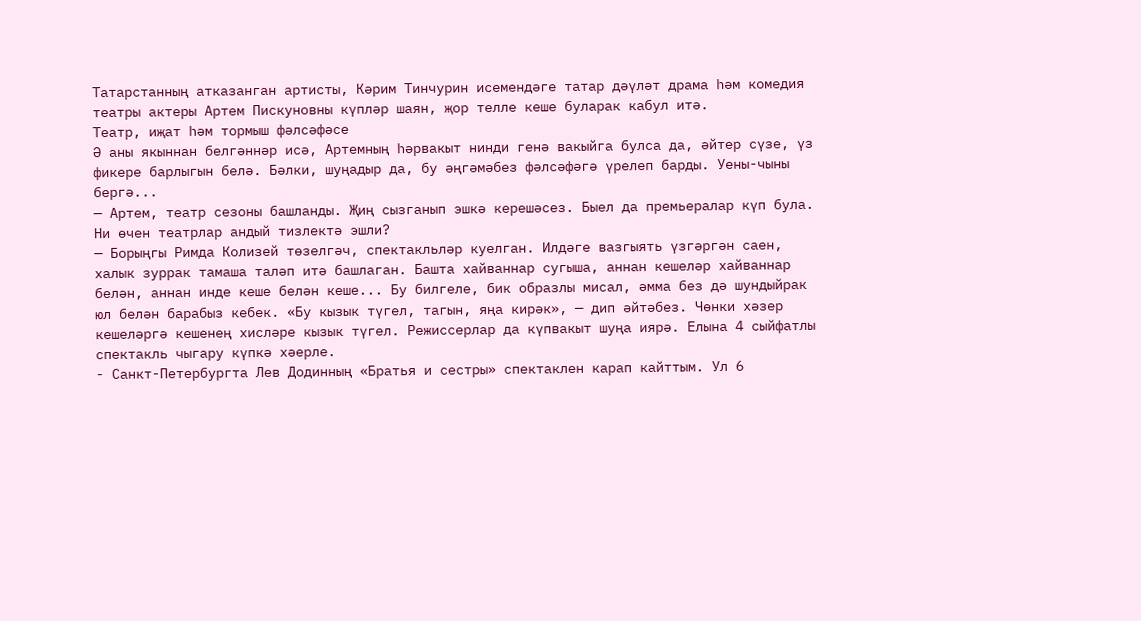Татарстанның атказанган артисты, Кәрим Тинчурин исемендәге татар дәүләт драма һәм комедия театры актеры Артем Пискуновны күпләр шаян, җор телле кеше буларак кабул итә.
Театр, иҗат һәм тормыш фәлсәфәсе
Ә аны якыннан белгәннәр исә, Артемның һәрвакыт нинди генә вакыйга булса да, әйтер сүзе, үз фикере барлыгын белә. Бәлки, шуңадыр да, бу әңгәмәбез фәлсәфәгә үрелеп барды. Уены-чыны бергә...
— Артем, театр сезоны башланды. Җиң сызганып эшкә керешәсез. Быел да премьералар күп була. Ни өчен театрлар андый тизлектә эшли?
— Борыңгы Римда Колизей төзелгәч, спектакльләр куелган. Илдәге вазгыять үзгәргән саен, халык зуррак тамаша таләп итә башлаган. Башта хайваннар сугыша, аннан кешеләр хайваннар белән, аннан инде кеше белән кеше... Бу билгеле, бик образлы мисал, әмма без дә шундыйрак юл белән барабыз кебек. «Бу кызык түгел, тагын, яңа кирәк», — дип әйтәбез. Чөнки хәзер кешеләргә кешенең хисләре кызык түгел. Режиссерлар да күпвакыт шуңа иярә. Елына 4 сыйфатлы спектакль чыгару күпкә хәерле.
- Санкт-Петербургта Лев Додинның «Братья и сестры» спектаклен карап кайттым. Ул 6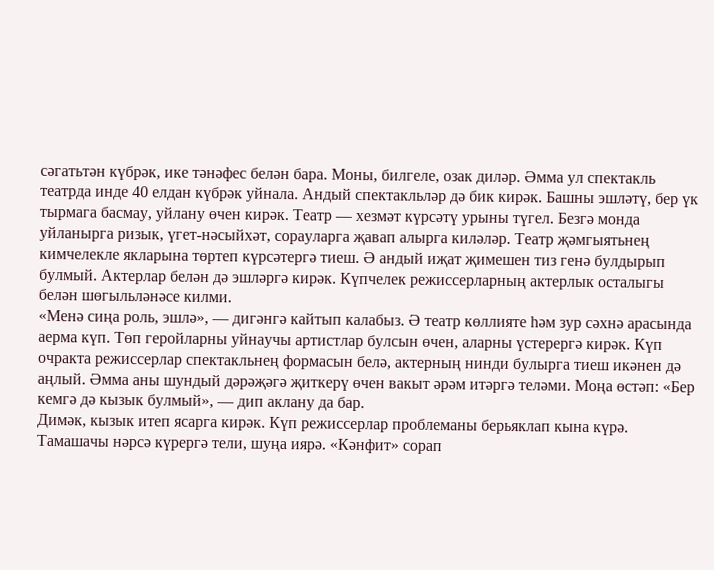сәгатьтән күбрәк, ике тәнәфес белән бара. Моны, билгеле, озак диләр. Әмма ул спектакль театрда инде 40 елдан күбрәк уйнала. Андый спектакльләр дә бик кирәк. Башны эшләтү, бер үк тырмага басмау, уйлану өчен кирәк. Театр — хезмәт күрсәтү урыны түгел. Безгә монда уйланырга ризык, үгет-нәсыйхәт, сорауларга җавап алырга киләләр. Театр җәмгыятьнең кимчелекле якларына төртеп күрсәтергә тиеш. Ә андый иҗат җимешен тиз генә булдырып булмый. Актерлар белән дә эшләргә кирәк. Күпчелек режиссерларның актерлык осталыгы белән шөгыльләнәсе килми.
«Менә сиңа роль, эшлә», — дигәнгә кайтып калабыз. Ә театр көллияте һәм зур сәхнә арасында аерма күп. Төп геройларны уйнаучы артистлар булсын өчен, аларны үстерергә кирәк. Күп очракта режиссерлар спектакльнең формасын белә, актерның нинди булырга тиеш икәнен дә аңлый. Әмма аны шундый дәрәҗәгә җиткерү өчен вакыт әрәм итәргә теләми. Моңа өстәп: «Бер кемгә дә кызык булмый», — дип аклану да бар.
Димәк, кызык итеп ясарга кирәк. Күп режиссерлар проблеманы берьяклап кына күрә. Тамашачы нәрсә күрергә тели, шуңа иярә. «Кәнфит» сорап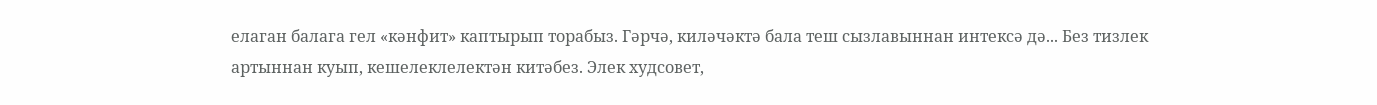елаган балага гел «кәнфит» каптырып торабыз. Гәрчә, киләчәктә бала теш сызлавыннан интексә дә... Без тизлек артыннан куып, кешелеклелектән китәбез. Элек худсовет,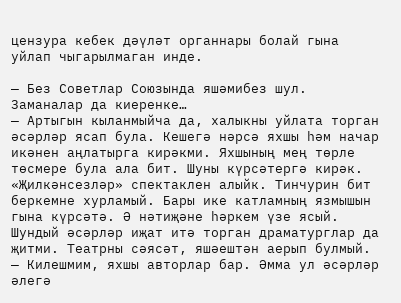цензура кебек дәүләт органнары болай гына уйлап чыгарылмаган инде.

— Без Советлар Союзында яшәмибез шул. Заманалар да киеренке…
— Артыгын кыланмыйча да, халыкны уйлата торган әсәрләр ясап була. Кешегә нәрсә яхшы һәм начар икәнен аңлатырга кирәкми. Яхшының мең төрле төсмере була ала бит. Шуны күрсәтергә кирәк. «Җилкәнсезләр» спектаклен алыйк. Тинчурин бит беркемне хурламый. Бары ике катламның язмышын гына күрсәтә. Ә нәтиҗәне һәркем үзе ясый. Шундый әсәрләр иҗат итә торган драматурглар да җитми. Театрны сәясәт, яшәештән аерып булмый.
— Килешмим, яхшы авторлар бар. Әмма ул әсәрләр әлегә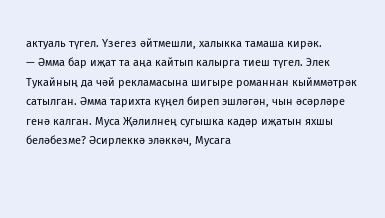актуаль түгел. Үзегез әйтмешли, халыкка тамаша кирәк.
— Әмма бар иҗат та аңа кайтып калырга тиеш түгел. Элек Тукайның да чәй рекламасына шигыре романнан кыйммәтрәк сатылган. Әмма тарихта күңел биреп эшләгән, чын әсәрләре генә калган. Муса Җәлилнең сугышка кадәр иҗатын яхшы беләбезме? Әсирлеккә эләккәч, Мусага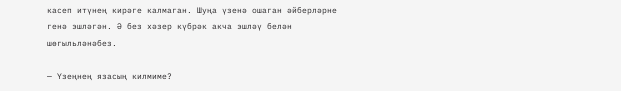касеп итүнең кирәге калмаган. Шуңа үзенә ошаган әйберләрне генә эшләгән. Ә без хәзер күбрәк акча эшләү белән шөгыльләнәбез.

— Үзеңнең язасың килмиме?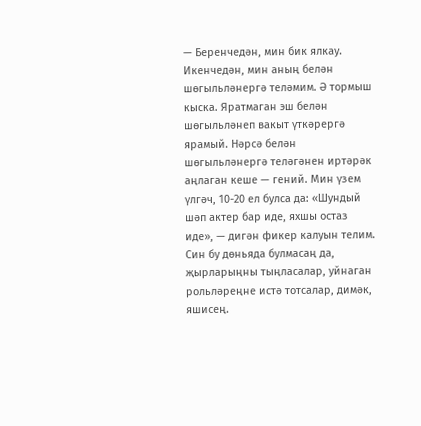— Беренчедән, мин бик ялкау. Икенчедән, мин аның белән шөгыльләнергә теләмим. Ә тормыш кыска. Яратмаган эш белән шөгыльләнеп вакыт үткәрергә ярамый. Нәрсә белән шөгыльләнергә теләгәнен иртәрәк аңлаган кеше — гений. Мин үзем үлгәч, 10-20 ел булса да: «Шундый шәп актер бар иде, яхшы остаз иде», — дигән фикер калуын телим. Син бу дөньяда булмасаң да, җырларыңны тыңласалар, уйнаган рольләреңне истә тотсалар, димәк, яшисең.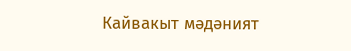Кайвакыт мәдәният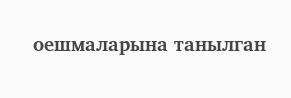оешмаларына танылган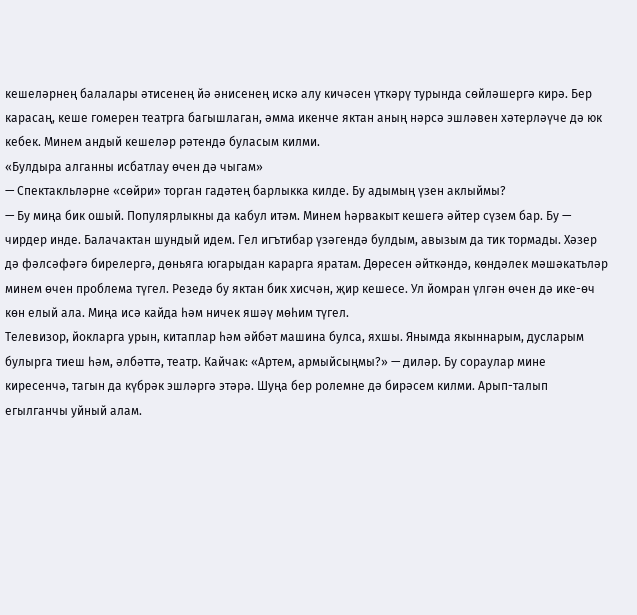кешеләрнең балалары әтисенең йә әнисенең искә алу кичәсен үткәрү турында сөйләшергә кирә. Бер карасаң, кеше гомерен театрга багышлаган, әмма икенче яктан аның нәрсә эшләвен хәтерләүче дә юк кебек. Минем андый кешеләр рәтендә буласым килми.
«Булдыра алганны исбатлау өчен дә чыгам»
— Спектакльләрне «сөйри» торган гадәтең барлыкка килде. Бу адымың үзен аклыймы?
— Бу миңа бик ошый. Популярлыкны да кабул итәм. Минем һәрвакыт кешегә әйтер сүзем бар. Бу — чирдер инде. Балачактан шундый идем. Гел игътибар үзәгендә булдым, авызым да тик тормады. Хәзер дә фәлсәфәгә бирелергә, дөньяга югарыдан карарга яратам. Дөресен әйткәндә, көндәлек мәшәкатьләр минем өчен проблема түгел. Резедә бу яктан бик хисчән, җир кешесе. Ул йомран үлгән өчен дә ике-өч көн елый ала. Миңа исә кайда һәм ничек яшәү мөһим түгел.
Телевизор, йокларга урын, китаплар һәм әйбәт машина булса, яхшы. Янымда якыннарым, дусларым булырга тиеш һәм, әлбәттә, театр. Кайчак: «Артем, армыйсыңмы?» — диләр. Бу сораулар мине киресенчә, тагын да күбрәк эшләргә этәрә. Шуңа бер ролемне дә бирәсем килми. Арып-талып егылганчы уйный алам.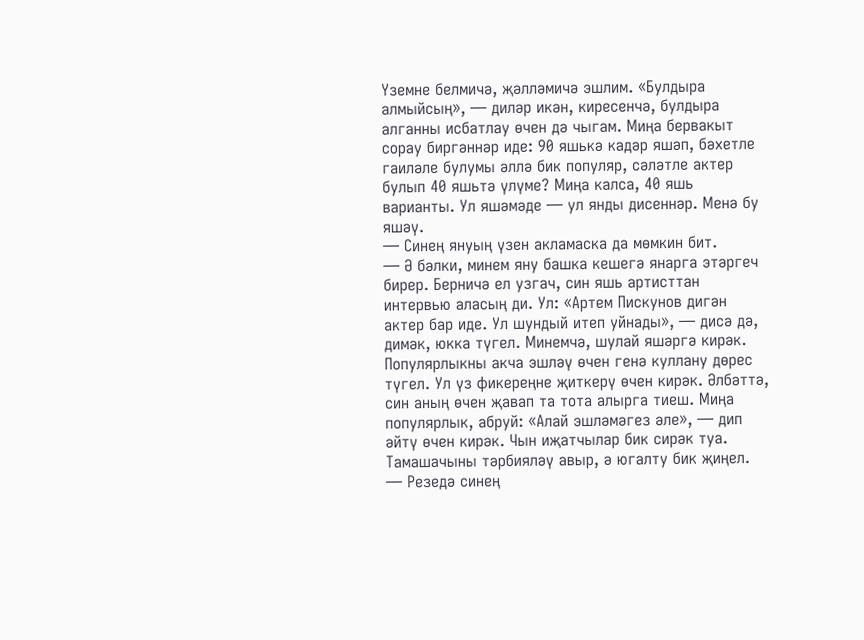Үземне белмичә, җәлләмичә эшлим. «Булдыра алмыйсың», — диләр икән, киресенчә, булдыра алганны исбатлау өчен дә чыгам. Миңа бервакыт сорау биргәннәр иде: 90 яшькә кадәр яшәп, бәхетле гаиләле булумы әллә бик популяр, сәләтле актер булып 40 яшьтә үлүме? Миңа калса, 40 яшь варианты. Ул яшәмәде — ул янды дисеннәр. Менә бу яшәү.
— Синең януың үзен акламаска да мөмкин бит.
— Ә бәлки, минем яну башка кешегә янарга этәргеч бирер. Берничә ел узгач, син яшь артисттан интервью аласың ди. Ул: «Артем Пискунов дигән актер бар иде. Ул шундый итеп уйнады», — дисә дә, димәк, юкка түгел. Минемчә, шулай яшәргә кирәк. Популярлыкны акча эшләү өчен генә куллану дөрес түгел. Ул үз фикереңне җиткерү өчен кирәк. Әлбәттә, син аның өчен җавап та тота алырга тиеш. Миңа популярлык, абруй: «Алай эшләмәгез әле», — дип әйтү өчен кирәк. Чын иҗатчылар бик сирәк туа. Тамашачыны тәрбияләү авыр, ә югалту бик җиңел.
— Резедә синең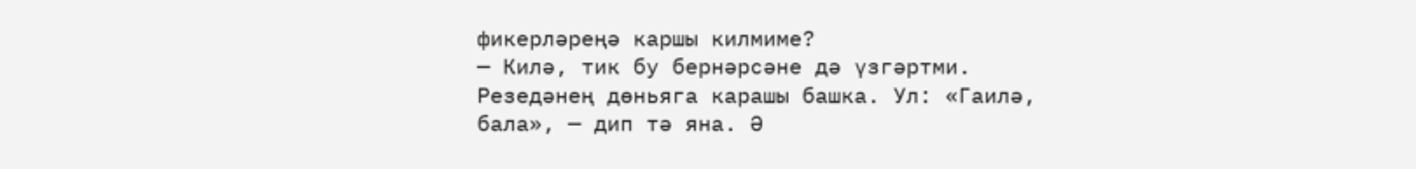фикерләреңә каршы килмиме?
— Килә, тик бу бернәрсәне дә үзгәртми. Резедәнең дөньяга карашы башка. Ул: «Гаилә, бала», — дип тә яна. Ә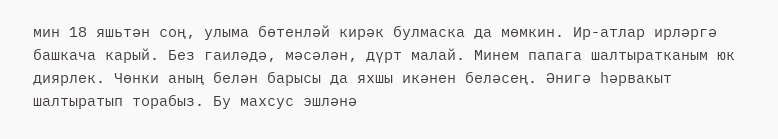мин 18 яшьтән соң, улыма бөтенләй кирәк булмаска да мөмкин. Ир-атлар ирләргә башкача карый. Без гаиләдә, мәсәлән, дүрт малай. Минем папага шалтыратканым юк диярлек. Чөнки аның белән барысы да яхшы икәнен беләсең. Әнигә һәрвакыт шалтыратып торабыз. Бу махсус эшләнә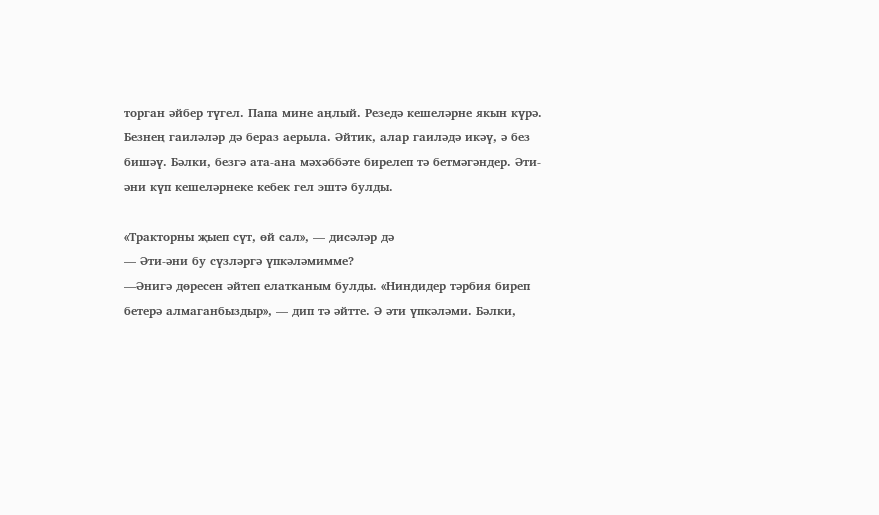торган әйбер түгел. Папа мине аңлый. Резедә кешеләрне якын күрә. Безнең гаиләләр дә бераз аерыла. Әйтик, алар гаиләдә икәү, ә без бишәү. Бәлки, безгә ата-ана мәхәббәте бирелеп тә бетмәгәндер. Әти-әни күп кешеләрнеке кебек гел эштә булды.

«Тракторны җыеп сүт, өй сал», — дисәләр дә
— Әти-әни бу сүзләргә үпкәләмимме?
—Әнигә дөресен әйтеп елатканым булды. «Ниндидер тәрбия биреп бетерә алмаганбыздыр», — дип тә әйтте. Ә әти үпкәләми. Бәлки,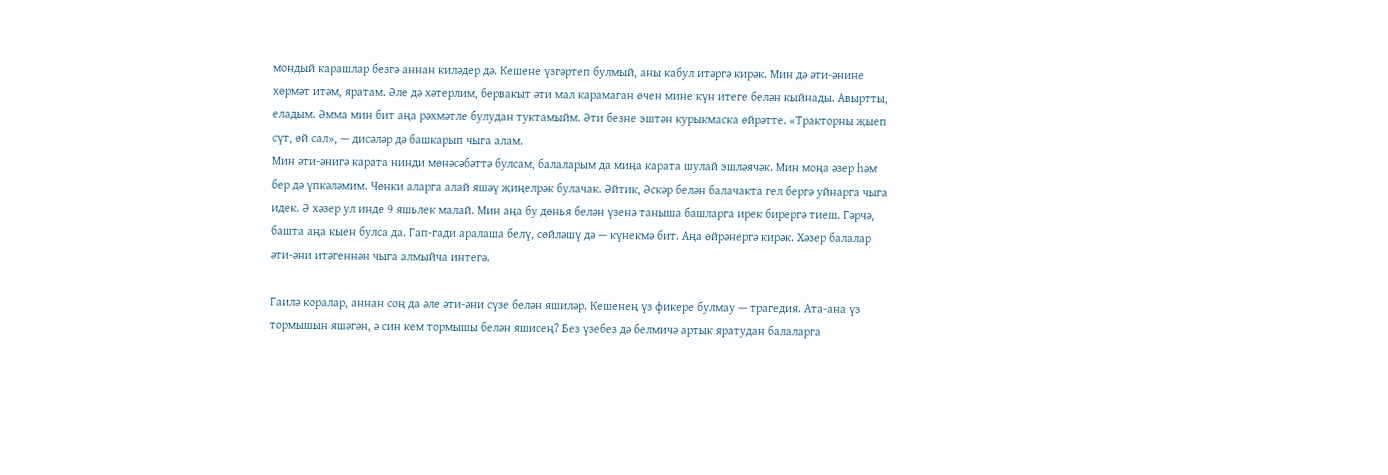мондый карашлар безгә аннан киләдер дә. Кешене үзгәртеп булмый, аны кабул итәргә кирәк. Мин дә әти-әнине хөрмәт итәм, яратам. Әле дә хәтерлим, бервакыт әти мал карамаган өчен мине күн итеге белән кыйнады. Авыртты, еладым. Әмма мин бит аңа рәхмәтле булудан туктамыйм. Әти безне эштән курыкмаска өйрәтте. «Тракторны җыеп сүт, өй сал», — дисәләр дә башкарып чыга алам.
Мин әти-әнигә карата нинди мөнәсәбәттә булсам, балаларым да миңа карата шулай эшләячәк. Мин моңа әзер һәм бер дә үпкәләмим. Чөнки аларга алай яшәү җиңелрәк булачак. Әйтик, Әскәр белән балачакта гел бергә уйнарга чыга идек. Ә хәзер ул инде 9 яшьлек малай. Мин аңа бу дөнья белән үзенә таныша башларга ирек бирергә тиеш. Гәрчә, башта аңа кыен булса да. Гап-гади аралаша белү, сөйләшү дә — күнекмә бит. Аңа өйрәнергә кирәк. Хәзер балалар әти-әни итәгеннән чыга алмыйча интегә.

Гаилә коралар, аннан соң да әле әти-әни сүзе белән яшиләр. Кешенең үз фикере булмау — трагедия. Ата-ана үз тормышын яшәгән, ә син кем тормышы белән яшисең? Без үзебез дә белмичә артык яратудан балаларга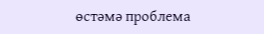өстәмә проблема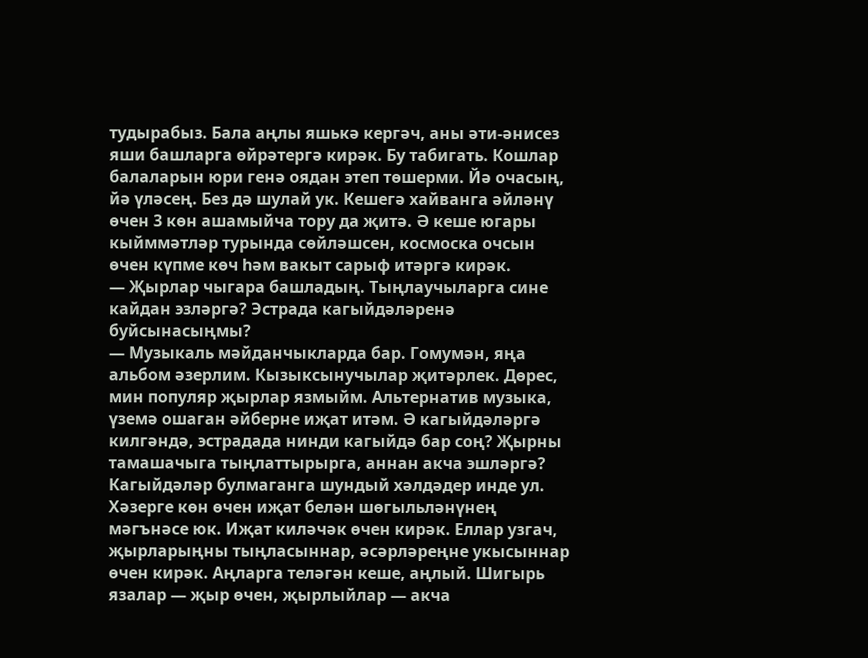тудырабыз. Бала аңлы яшькә кергәч, аны әти-әнисез яши башларга өйрәтергә кирәк. Бу табигать. Кошлар балаларын юри генә оядан этеп төшерми. Йә очасың, йә үләсең. Без дә шулай ук. Кешегә хайванга әйләнү өчен 3 көн ашамыйча тору да җитә. Ә кеше югары кыйммәтләр турында сөйләшсен, космоска очсын өчен күпме көч һәм вакыт сарыф итәргә кирәк.
— Җырлар чыгара башладың. Тыңлаучыларга сине кайдан эзләргә? Эстрада кагыйдәләренә буйсынасыңмы?
— Музыкаль мәйданчыкларда бар. Гомумән, яңа альбом әзерлим. Кызыксынучылар җитәрлек. Дөрес, мин популяр җырлар язмыйм. Альтернатив музыка, үземә ошаган әйберне иҗат итәм. Ә кагыйдәләргә килгәндә, эстрадада нинди кагыйдә бар соң? Җырны тамашачыга тыңлаттырырга, аннан акча эшләргә? Кагыйдәләр булмаганга шундый хәлдәдер инде ул. Хәзерге көн өчен иҗат белән шөгыльләнүнең мәгънәсе юк. Иҗат киләчәк өчен кирәк. Еллар узгач, җырларыңны тыңласыннар, әсәрләреңне укысыннар өчен кирәк. Аңларга теләгән кеше, аңлый. Шигырь язалар — җыр өчен, җырлыйлар — акча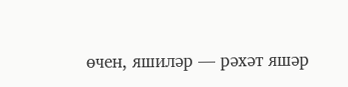өчен, яшиләр — рәхәт яшәр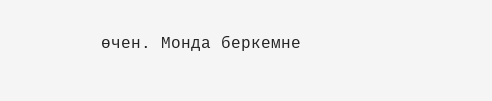өчен. Монда беркемне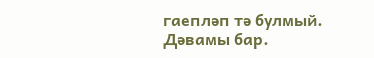гаепләп тә булмый.
Дәвамы бар.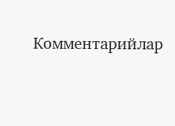Комментарийлар